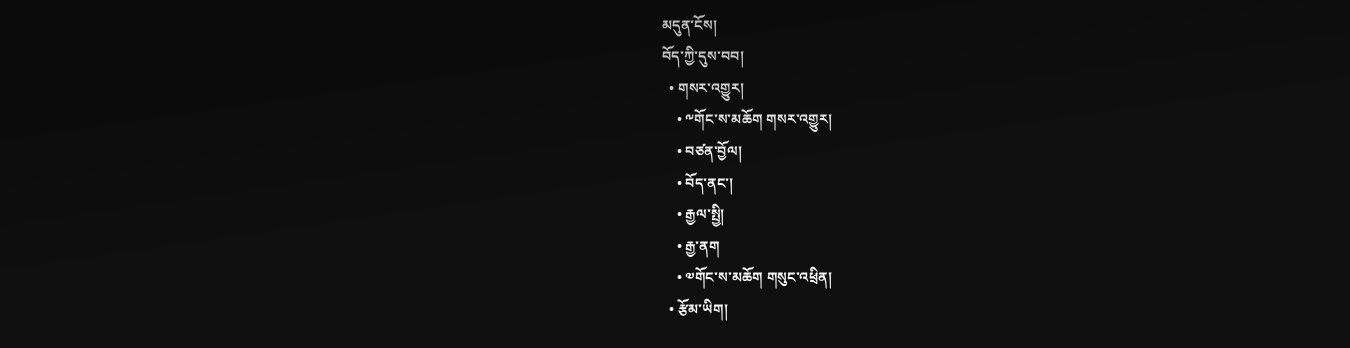མདུན་ངོས།
བོད་ཀྱི་དུས་བབ།
  • གསར་འགྱུར།
    • ༸གོང་ས་མཆོག གསར་འགྱུར།
    • བཙན་བྱོལ།
    • བོད་ནང་།
    • རྒྱལ་སྤྱི།
    • རྒྱ་ནག
    • ༧གོང་ས་མཆོག གསུང་འཕྲིན།
  • རྩོམ་ཡིག།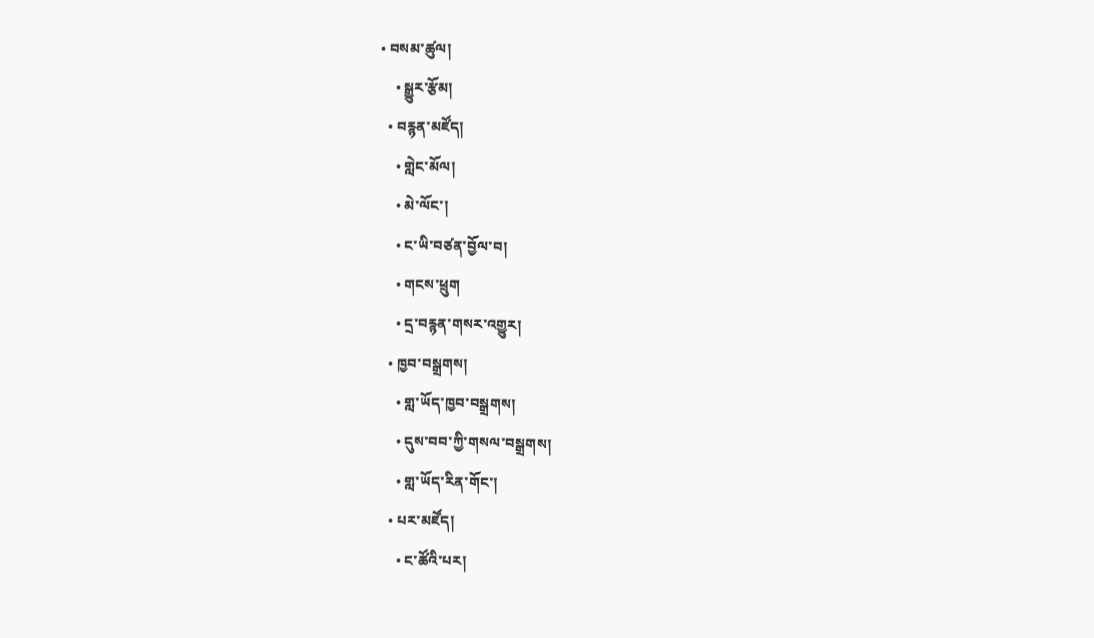• བསམ་ཚུལ།
    • སྒྱུར་རྩོམ།
  • བརྙན་མཛོད།
    • གླེང་མོལ།
    • མེ་ལོང་།
    • ང་ཡི་བཙན་བྱོལ་བ།
    • གངས་ཕྲུག
    • དྲ་བརྙན་གསར་འགྱུར།
  • ཁྱབ་བསྒྲགས།
    • གླ་ཡོད་ཁྱབ་བསྒྲགས།
    • དུས་བབ་ཀྱི་གསལ་བསྒྲགས།
    • གླ་ཡོད་རིན་གོང་།
  • པར་མཛོད།
    • ང་ཚོའི་པར།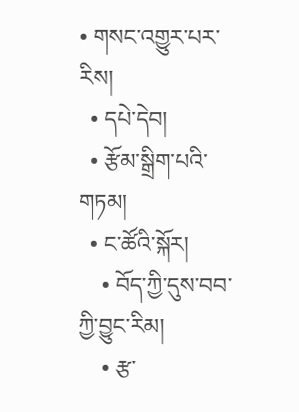• གསང་འགྱུར་པར་རིས།
  • དཔེ་དེབ།
  • རྩོམ་སྒྲིག་པའི་གཏམ།
  • ང་ཚོའི་སྐོར།
    • བོད་ཀྱི་དུས་བབ་ཀྱི་བྱུང་རིམ།
    • རྩ་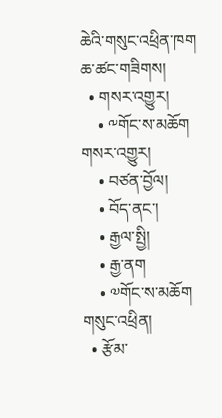ཆེའི་གསུང་འཕྲིན་ཁག
ཆ་ཚང་གཟིགས།
  • གསར་འགྱུར།
    • ༸གོང་ས་མཆོག གསར་འགྱུར།
    • བཙན་བྱོལ།
    • བོད་ནང་།
    • རྒྱལ་སྤྱི།
    • རྒྱ་ནག
    • ༧གོང་ས་མཆོག གསུང་འཕྲིན།
  • རྩོམ་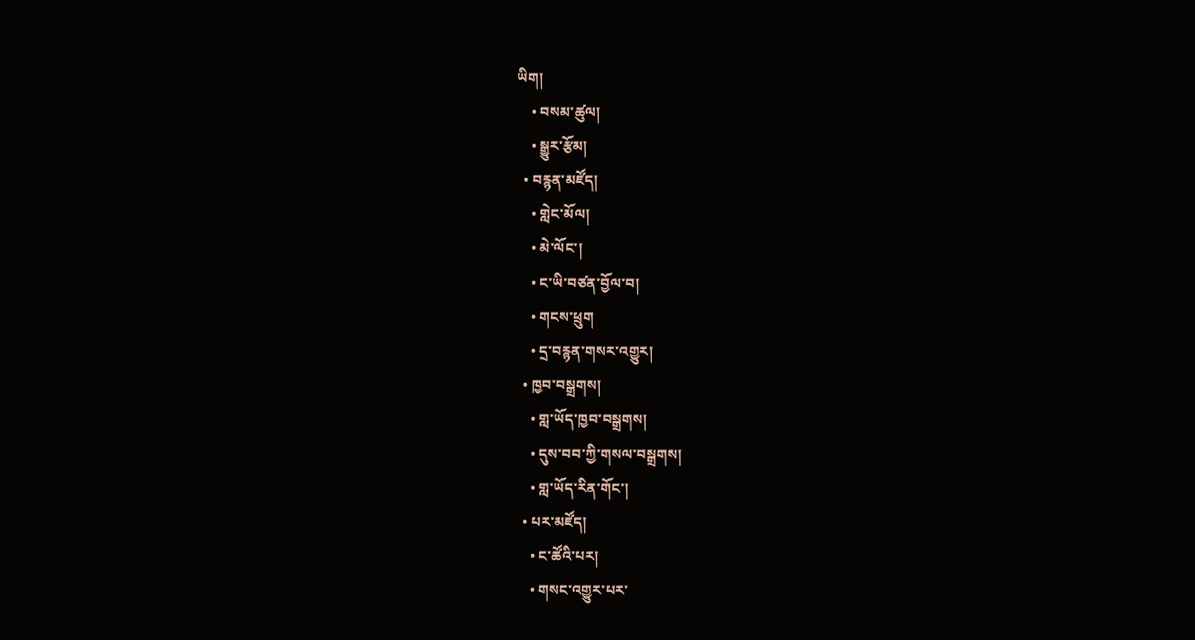ཡིག།
    • བསམ་ཚུལ།
    • སྒྱུར་རྩོམ།
  • བརྙན་མཛོད།
    • གླེང་མོལ།
    • མེ་ལོང་།
    • ང་ཡི་བཙན་བྱོལ་བ།
    • གངས་ཕྲུག
    • དྲ་བརྙན་གསར་འགྱུར།
  • ཁྱབ་བསྒྲགས།
    • གླ་ཡོད་ཁྱབ་བསྒྲགས།
    • དུས་བབ་ཀྱི་གསལ་བསྒྲགས།
    • གླ་ཡོད་རིན་གོང་།
  • པར་མཛོད།
    • ང་ཚོའི་པར།
    • གསང་འགྱུར་པར་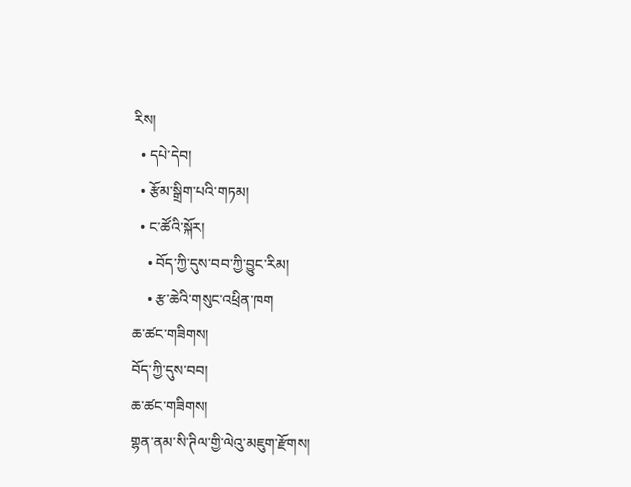རིས།
  • དཔེ་དེབ།
  • རྩོམ་སྒྲིག་པའི་གཏམ།
  • ང་ཚོའི་སྐོར།
    • བོད་ཀྱི་དུས་བབ་ཀྱི་བྱུང་རིམ།
    • རྩ་ཆེའི་གསུང་འཕྲིན་ཁག
ཆ་ཚང་གཟིགས།
བོད་ཀྱི་དུས་བབ།
ཆ་ཚང་གཟིགས།
གྷན་ནམ་སི་ཊིལ་གྱི་ལེའུ་མཇུག་རྫོགས།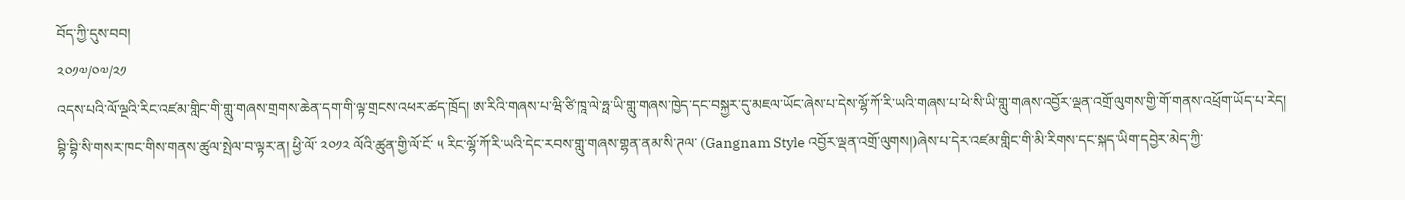བོད་ཀྱི་དུས་བབ།
༢༠༡༧/༠༧/༢༡
འདས་པའི་ལོ་ལྔའི་རིང་འཛམ་གླིང་གི་གླུ་གཞས་གྲགས་ཆེན་དག་གི་ལྟ་གྲངས་འཕར་ཚད་ཁྲོད། ཨ་རིའི་གཞས་པ་ཝི་ཙི་ཁཱ་ལེ་ཧྥ་ཡི་གླུ་གཞས་ཁྱེད་དང་བསྐྱར་དུ་མཇལ་ཡོང་ཞེས་པ་དེས་ལྷོ་ཀོ་རི་ཡའི་གཞས་པ་ཕེ་སི་ཡི་གླུ་གཞས་འབྱོར་ལྡན་འགྲོ་ལུགས་གྱི་གོ་གནས་འཕྲོག་ཡོད་པ་རེད།
བྷི་བྷི་སི་གསར་ཁང་གིས་གནས་ཚུལ་སྤེལ་བ་ལྟར་ན། ཕྱི་ལོ་ ༢༠༡༢ ལོའི་ཚུན་གྱི་ལོ་ངོ་ ༥ རིང་ལྷོ་ཀོ་རི་ཡའི་དེང་རབས་གླུ་གཞས་གྷན་ནམ་སི་ཊལ་ (Gangnam Style འབྱོར་ལྡན་འགྲོ་ལུགས།)ཞེས་པ་དེར་འཛམ་གླིང་གི་མི་རིགས་དང་སྐད་ཡིག་དབྱེར་མེད་ཀྱི་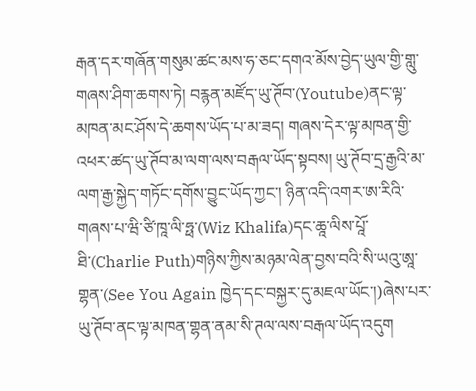རྒན་དར་གཞོན་གསུམ་ཚང་མས་ཧ་ཅང་དགའ་མོས་བྱེད་ཡུལ་གྱི་གླུ་གཞས་ཤིག་ཆགས་ཏེ། བརྙན་མཛོད་ཡུ་ཊོབ་(Youtube)ནང་ལྟ་མཁན་མང་ཤོས་དེ་ཆགས་ཡོད་པ་མ་ཟད། གཞས་དེར་ལྟ་མཁན་གྱི་འཕར་ཚད་ཡུ་ཊོབ་མ་ལག་ལས་བརྒལ་ཡོད་སྟབས། ཡུ་ཊོབ་དྲ་རྒྱའི་མ་ལག་རྒྱ་སྐྱེད་གཏོང་དགོས་བྱུང་ཡོད་ཀྱང་། ཉིན་འདི་འགར་ཨ་རིའི་གཞས་པ་ཝི་ཙི་ཁཱ་ལི་ཧྥ་(Wiz Khalifa)དང་ཆཱ་ལིས་པཱོ་ཐི་(Charlie Puth)གཉིས་ཀྱིས་མཉམ་ལེན་བྱས་བའི་སི་ཡའུ་ཨཱ་གྷན་(See You Again ཁྱེད་དང་བསྐྱར་དུ་མཇལ་ཡོང་།)ཞེས་པར་ཡུ་ཊོབ་ནང་ལྟ་མཁན་གྷན་ནམ་སི་ཊལ་ལས་བརྒལ་ཡོད་འདུག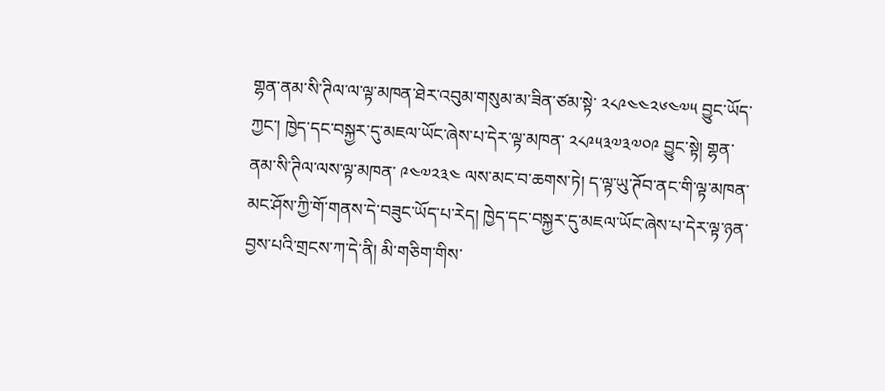གྷན་ནམ་སི་ཊིལ་ལ་ལྟ་མཁན་ཐེར་འབུམ་གསུམ་མ་ཟིན་ཙམ་སྟེ་ ༢༨༩༤༤༢༦༤༧༥ བྱུང་ཡོད་ཀྱང་། ཁྱེད་དང་བསྐྱར་དུ་མཇལ་ཡོང་ཞེས་པ་དེར་ལྟ་མཁན་ ༢༨༩༥༣༧༣༧༠༩ བྱུང་སྟེ། གྷན་ནམ་སི་ཊིལ་ལས་ལྟ་མཁན་ ༩༤༧༢༣༤ ལས་མང་བ་ཆགས་ཏེ། ད་ལྟ་ཡུ་ཊོབ་ནང་གི་ལྟ་མཁན་མང་ཤོས་ཀྱི་གོ་གནས་དེ་བཟུང་ཡོད་པ་རེད། ཁྱེད་དང་བསྐྱར་དུ་མཇལ་ཡོང་ཞེས་པ་དེར་ལྟ་ཉན་བྱས་པའི་གྲངས་ཀ་དེ་ནི། མི་གཅིག་གིས་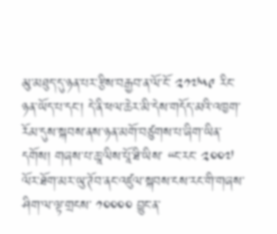མུ་མཐུད་དུ་ཉན་པར་རྩིས་བརྒྱབ་ན་ལོ་ངོ་ ༢༡༧༥༩ རིང་ཉན་ཡོད་པ་དང་། དེ་ནི་ཕལ་ཆེར་མི་དེས་གདོད་མའི་འཁྱག་རོམ་དུས་སྐབས་ནས་ཉན་མགོ་བཙུགས་པ་ཞིག་ཡིན་དགོས། གཞས་པ་ཆཱ་ལིས་པཱོ་ཐི་ཡིས་ “ང་རང་ ༢༠༠༧ ལོར་ཐོག་མར་ཡུ་ཊོབ་ནང་འཛུལ་སྐབས་ངས་རང་གི་གཞས་ཤིག་ལ་ལྟ་གྲངས་ ༡༠༠༠༠ བྱུང་ན་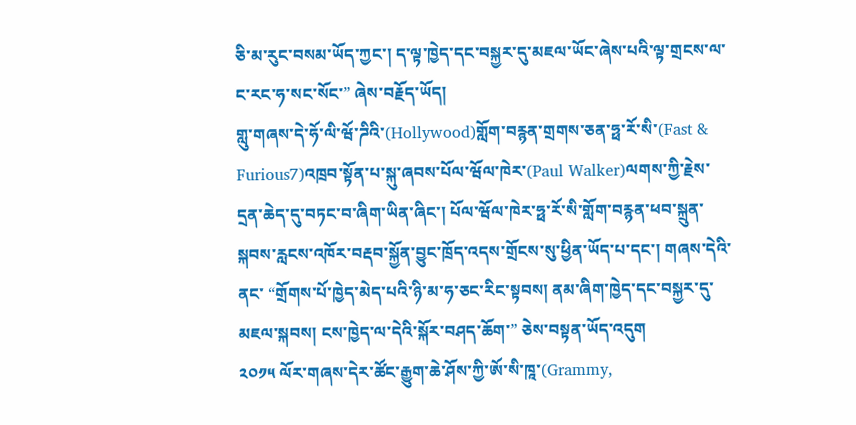ཅི་མ་རུང་བསམ་ཡོད་ཀྱང་། ད་ལྟ་ཁྱེད་དང་བསྐྱར་དུ་མཇལ་ཡོང་ཞེས་པའི་ལྟ་གྲངས་ལ་ང་རང་ཧ་སང་སོང་” ཞེས་བརྗོད་ཡོད།
གླུ་གཞས་དེ་ཧོ་ལི་ཝོ་ཌིའི་(Hollywood)གློག་བརྙན་གྲགས་ཅན་ཧྥ་རོ་སི་(Fast & Furious7)འཁྲབ་སྟོན་པ་སྐུ་ཞབས་པོལ་ཝོལ་ཁེར་(Paul Walker)ལགས་ཀྱི་རྗེས་དྲན་ཆེད་དུ་བཏང་བ་ཞིག་ཡིན་ཞིང་། པོལ་ཝོལ་ཁེར་ཧྥ་རོ་སི་གློག་བརྙན་ཕབ་སྐྲུན་སྐབས་རླངས་འཁོར་བརྡབ་སྐྱོན་བྱུང་ཁྲོད་འདས་གྲོངས་སུ་ཕྱིན་ཡོད་པ་དང་། གཞས་དེའི་ནང་ “གྲོགས་པོ་ཁྱེད་མེད་པའི་ཉི་མ་ཧ་ཅང་རིང་སྟབས། ནམ་ཞིག་ཁྱེད་དང་བསྐྱར་དུ་མཇལ་སྐབས། ངས་ཁྱེད་ལ་དེའི་སྐོར་བཤད་ཆོག་” ཅེས་བསྟན་ཡོད་འདུག
༢༠༡༥ ལོར་གཞས་དེར་ཚོང་རྒྱུག་ཆེ་ཤོས་ཀྱི་ཨོ་སི་ཁཱ་(Grammy,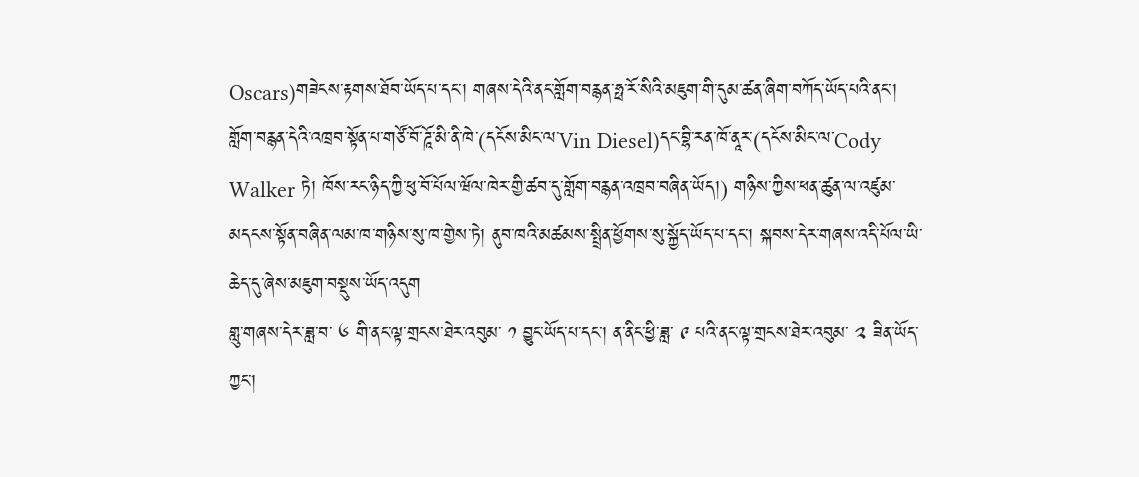Oscars)གཟེངས་རྟགས་ཐོབ་ཡོད་པ་དང་། གཞས་དེའི་ནང་གློག་བརྙན་ཧྥ་རོ་སིའི་མཇུག་གི་དུམ་ཚན་ཞིག་བཀོད་ཡོད་པའི་ནང་། གློག་བརྙན་དེའི་འཁྲབ་སྟོན་པ་གཙོ་བོ་ཌཱོ་མི་ནི་ཁེ་(དངོས་མིང་ལ་Vin Diesel)དང་བྷི་རན་ཁོ་ནཱར་(དངོས་མིང་ལ་Cody Walker ཏེ། ཁོས་རང་ཉིད་ཀྱི་ཕུ་བོ་པོལ་ཝོལ་ཁེར་གྱི་ཚབ་དུ་གློག་བརྙན་འཁྲབ་བཞིན་ཡོད།) གཉིས་ཀྱིས་ཕན་ཚུན་ལ་འཛུམ་མདངས་སྟོན་བཞིན་ལམ་ཁ་གཉིས་སུ་ཁ་གྱེས་ཏེ། ནུབ་ཁའི་མཚམས་སྤྲིན་ཕྱོགས་སུ་སྐྱོད་ཡོད་པ་དང་། སྐབས་དེར་གཞས་འདི་པོལ་ཡི་ཆེད་དུ་ཞེས་མཇུག་བསྡུས་ཡོད་འདུག
གླུ་གཞས་དེར་ཟླ་བ་ ༦ གི་ནང་ལྟ་གྲངས་ཐེར་འབུམ་ ༡ བྱུང་ཡོད་པ་དང་། ན་ནིང་ཕྱི་ཟླ་ ༩ པའི་ནང་ལྟ་གྲངས་ཐེར་འབུམ་ ༢ ཟིན་ཡོད་ཀྱང་།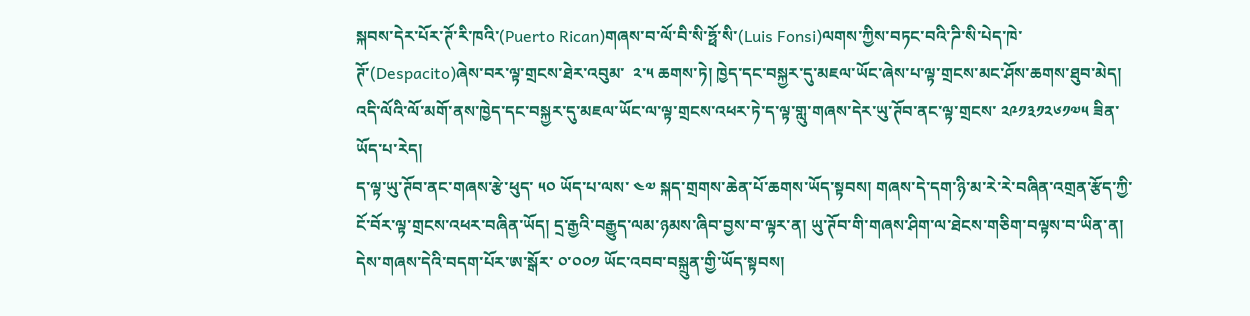སྐབས་དེར་པོར་ཊོ་རི་ཁའི་(Puerto Rican)གཞས་བ་ལོ་བི་སི་ཧྥོ་སི་(Luis Fonsi)ལགས་ཀྱིས་བཏང་བའི་ཌི་སི་པེད་ཁེ་ཊོ་(Despacito)ཞེས་བར་ལྟ་གྲངས་ཐེར་འབུམ་  ༢་༥ ཆགས་ཏེ། ཁྱེད་དང་བསྐྱར་དུ་མཇལ་ཡོང་ཞེས་པ་ལྟ་གྲངས་མང་ཤོས་ཆགས་ཐུབ་མེད། འདི་ལོའི་ལོ་མགོ་ནས་ཁྱེད་དང་བསྐྱར་དུ་མཇལ་ཡོང་ལ་ལྟ་གྲངས་འཕར་ཏེ་ད་ལྟ་གླུ་གཞས་དེར་ཡུ་ཊོབ་ནང་ལྟ་གྲངས་ ༢༩༡༣༡༢༦༡༧༥ ཟིན་ཡོད་པ་རེད།
ད་ལྟ་ཡུ་ཊོབ་ནང་གཞས་རྩེ་ཕུད་ ༥༠ ཡོད་པ་ལས་ ༤༧ སྐད་གྲགས་ཆེན་པོ་ཆགས་ཡོད་སྟབས། གཞས་དེ་དག་ཉི་མ་རེ་རེ་བཞིན་འགྲན་རྩོད་ཀྱི་ངོ་བོར་ལྟ་གྲངས་འཕར་བཞིན་ཡོད། དྲ་རྒྱའི་བརྒྱུད་ལམ་ཉམས་ཞིབ་བྱས་བ་ལྟར་ན། ཡུ་ཊོབ་གི་གཞས་ཤིག་ལ་ཐེངས་གཅིག་བལྟས་བ་ཡིན་ན། དེས་གཞས་དེའི་བདག་པོར་ཨ་སྒོར་ ༠་༠༠༡ ཡོང་འབབ་བསྐྲུན་གྱི་ཡོད་སྟབས།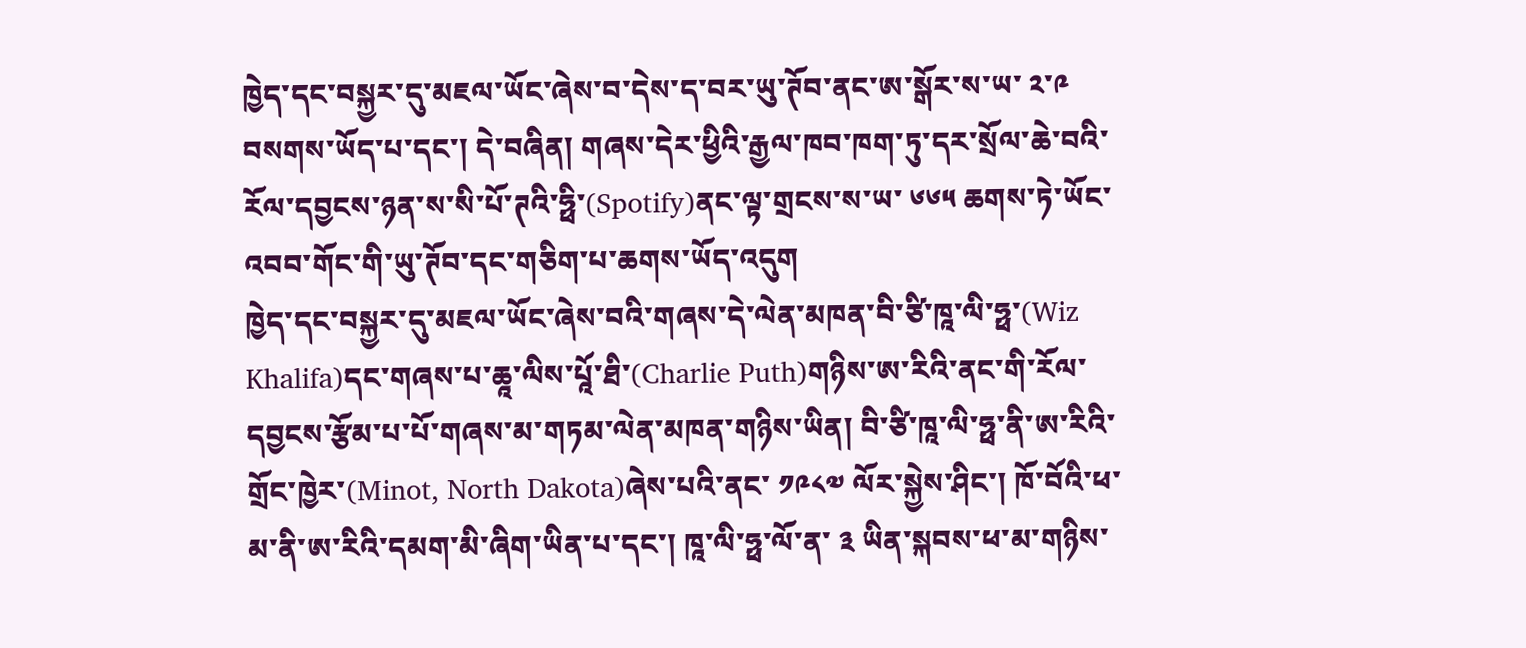ཁྱེད་དང་བསྐྱར་དུ་མཇལ་ཡོང་ཞེས་བ་དེས་ད་བར་ཡུ་ཊོབ་ནང་ཨ་སྒོར་ས་ཡ་ ༢་༩ བསགས་ཡོད་པ་དང་། དེ་བཞིན། གཞས་དེར་ཕྱིའི་རྒྱལ་ཁབ་ཁག་ཏུ་དར་སྲོལ་ཆེ་བའི་རོལ་དབྱངས་ཉན་ས་སི་པོ་ཊའི་ཧྥི་(Spotify)ནང་ལྟ་གྲངས་ས་ཡ་ ༦༦༥ ཆགས་ཏེ་ཡོང་འབབ་གོང་གི་ཡུ་ཊོབ་དང་གཅིག་པ་ཆགས་ཡོད་འདུག
ཁྱེད་དང་བསྐྱར་དུ་མཇལ་ཡོང་ཞེས་བའི་གཞས་དེ་ལེན་མཁན་བི་ཙི་ཁཱ་ལི་ཧྥ་(Wiz Khalifa)དང་གཞས་པ་ཆཱ་ལིས་པཱོ་ཐི་(Charlie Puth)གཉིས་ཨ་རིའི་ནང་གི་རོལ་དབྱངས་རྩོམ་པ་པོ་གཞས་མ་གཏམ་ལེན་མཁན་གཉིས་ཡིན། བི་ཙི་ཁཱ་ལི་ཧྥ་ནི་ཨ་རིའི་གྲོང་ཁྱེར་(Minot, North Dakota)ཞེས་པའི་ནང་ ༡༩༨༧ ལོར་སྐྱེས་ཤིང་། ཁོ་བོའི་ཕ་མ་ནི་ཨ་རིའི་དམག་མི་ཞིག་ཡིན་པ་དང་། ཁཱ་ལི་ཧྥ་ལོ་ན་ ༣ ཡིན་སྐབས་ཕ་མ་གཉིས་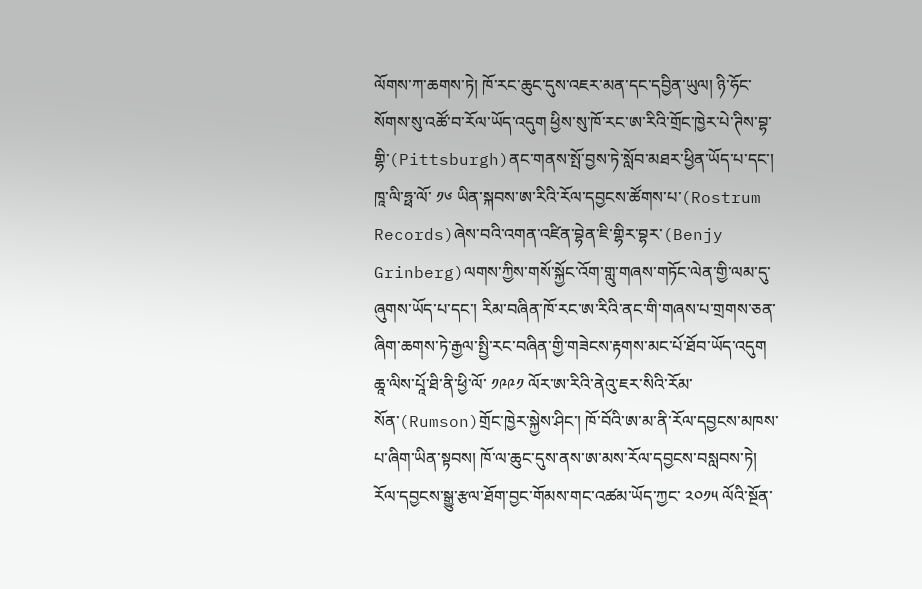ལོགས་ཀ་ཆགས་ཏེ། ཁོ་རང་ཆུང་དུས་འཇར་མན་དང་དབྱིན་ཡུལ། ཉི་ཧོང་སོགས་སུ་འཚོ་བ་རོལ་ཡོད་འདུག ཕྱིས་སུ་ཁོ་རང་ཨ་རིའི་གྲོང་ཁྱེར་པེ་ཊིས་བྷ་གྷི་(Pittsburgh)ནང་གནས་སྤོ་བྱས་ཏེ་སློབ་མཐར་ཕྱིན་ཡོད་པ་དང་། ཁཱ་ལི་ཧྥ་ལོ་ ༡༦ ཡིན་སྐབས་ཨ་རིའི་རོལ་དབྱངས་ཚོགས་པ་(Rostrum Records)ཞེས་བའི་འགན་འཛིན་བྷེན་ཇི་གྷིར་བྷར་(Benjy Grinberg)ལགས་ཀྱིས་གསོ་སྐྱོང་འོག་གླུ་གཞས་གཏོང་ལེན་གྱི་ལམ་དུ་ཞུགས་ཡོད་པ་དང་། རིམ་བཞིན་ཁོ་རང་ཨ་རིའི་ནང་གི་གཞས་པ་གྲགས་ཅན་ཞིག་ཆགས་ཏེ་རྒྱལ་སྤྱི་རང་བཞིན་གྱི་གཟེངས་རྟགས་མང་པོ་ཐོབ་ཡོད་འདུག
ཆཱ་ལིས་པཱོ་ཐི་ནི་ཕྱི་ལོ་ ༡༩༩༡ ལོར་ཨ་རིའི་ནེའུ་ཇར་སིའི་རོམ་སོན་(Rumson)གྲོང་ཁྱེར་སྐྱེས་ཤིང་། ཁོ་བོའི་ཨ་མ་ནི་རོལ་དབྱངས་མཁས་པ་ཞིག་ཡིན་སྟབས། ཁོ་ལ་ཆུང་དུས་ནས་ཨ་མས་རོལ་དབྱངས་བསླབས་ཏེ། རོལ་དབྱངས་སྒྱུ་རྩལ་ཐོག་བྱང་གོམས་གང་འཚམ་ཡོད་ཀྱང་ ༢༠༡༥ ལོའི་སྔོན་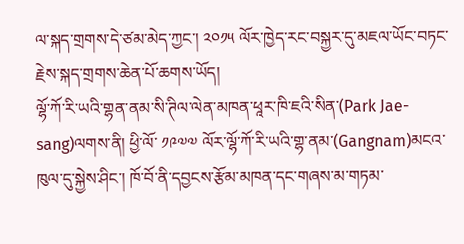ལ་སྐད་གྲགས་དེ་ཙམ་མེད་ཀྱང་། ༢༠༡༥ ལོར་ཁྱེད་རང་བསྐྱར་དུ་མཇལ་ཡོང་བཏང་རྗེས་སྐད་གྲགས་ཆེན་པོ་ཆགས་ཡོད།
ལྷོ་ཀོ་རི་ཡའི་གྷན་ནམ་སི་ཊིལ་ལེན་མཁན་ཕཱར་ཁི་ཇའི་སིན་(Park Jae-sang)ལགས་ནི། ཕྱི་ལོ་ ༡༩༧༧ ལོར་ལྷོ་ཀོ་རི་ཡའི་གྷ་ནམ་(Gangnam)མངའ་ཁུལ་དུ་སྐྱེས་ཤིང་། ཁོ་བོ་ནི་དབྱངས་རྩོམ་མཁན་དང་གཞས་མ་གཏམ་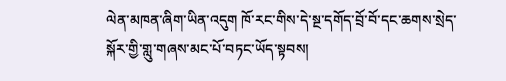ལེན་མཁན་ཞིག་ཡིན་འདུག ཁོ་རང་གིས་དེ་སྔ་དགོད་བྲོ་བོ་དང་ཆགས་སྲེད་སྐོར་གྱི་གླུ་གཞས་མང་པོ་བཏང་ཡོད་སྟབས།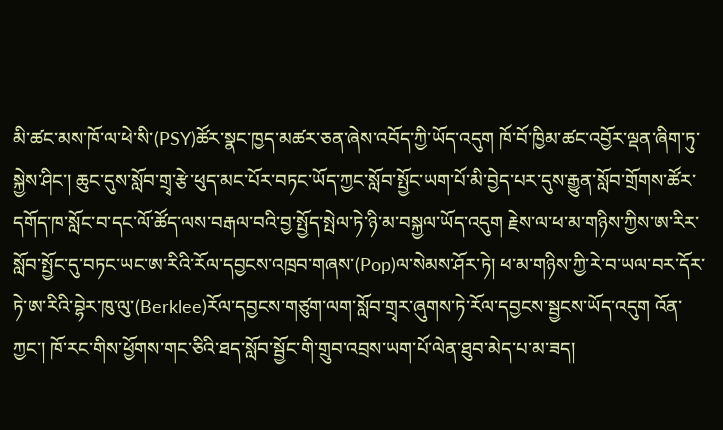མི་ཚང་མས་ཁོ་ལ་ཕེ་སི་(PSY)ཚོར་སྣང་ཁྱད་མཚར་ཅན་ཞེས་འབོད་ཀྱི་ཡོད་འདུག ཁོ་བོ་ཁྱིམ་ཚང་འབྱོར་ལྡན་ཞིག་ཏུ་སྐྱེས་ཤིང་། ཆུང་དུས་སློབ་གྲྭ་རྩེ་ཕུད་མང་པོར་བཏང་ཡོད་ཀྱང་སློབ་སྤྱོང་ཡག་པོ་མི་བྱེད་པར་དུས་རྒྱུན་སློབ་གྲོགས་ཚོར་དགོད་ཁ་སློང་བ་དང་ལོ་ཚོད་ལས་བརྒལ་བའི་བྱ་སྤྱོད་སྤེལ་ཏེ་ཉི་མ་བསྐྱལ་ཡོད་འདུག རྗེས་ལ་ཕ་མ་གཉིས་ཀྱིས་ཨ་རིར་སློབ་སྤྱོང་དུ་བཏང་ཡང་ཨ་རིའི་རོལ་དབྱངས་འཁྲབ་གཞས་(Pop)ལ་སེམས་ཤོར་ཏེ། ཕ་མ་གཉིས་ཀྱི་རེ་བ་ཡལ་བར་དོར་ཏེ་ཨ་རིའི་བྷེར་ཁུ་ལུ་(Berklee)རོལ་དབྱངས་གཙུག་ལག་སློབ་གྲྭར་ཞུགས་ཏེ་རོལ་དབྱངས་སྦྱངས་ཡོད་འདུག འོན་ཀྱང་། ཁོ་རང་གིས་ཕྱོགས་གང་ཅིའི་ཐད་སློབ་སྦྱོང་གི་གྲུབ་འབྲས་ཡག་པོ་ལེན་ཐུབ་མེད་པ་མ་ཟད།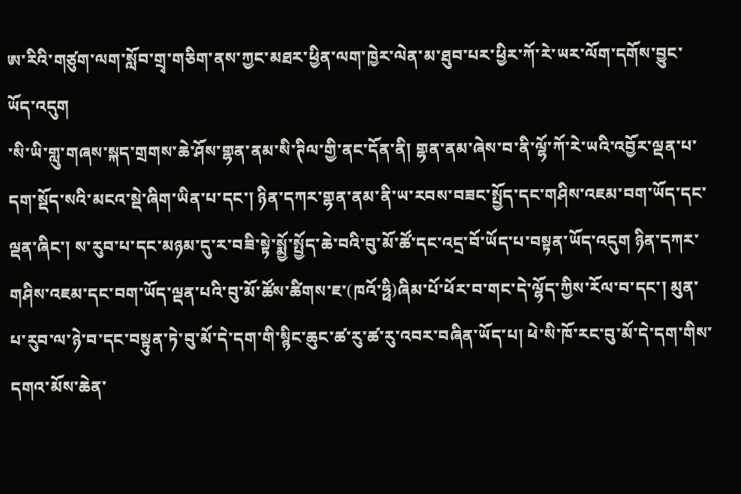ཨ་རིའི་གཙུག་ལག་སློབ་གྲྭ་གཅིག་ནས་ཀྱང་མཐར་ཕྱིན་ལག་ཁྱེར་ལེན་མ་ཐུབ་པར་ཕྱིར་ཀོ་རེ་ཡར་ལོག་དགོས་བྱུང་ཡོད་འདུག
་སི་ཡི་གླུ་གཞས་སྐད་གྲགས་ཆེ་ཤོས་གྷན་ནམ་སི་ཊིལ་གྱི་ནང་དོན་ནི། གྷན་ནམ་ཞེས་བ་ནི་ལྷོ་ཀོ་རེ་ཡའི་འབྱོར་ལྡན་པ་དག་སྡོད་སའི་མངའ་སྡེ་ཞིག་ཡིན་པ་དང་། ཉིན་དཀར་གྷན་ནམ་ནི་ཡ་རབས་བཟང་སྤྱོད་དང་གཤིས་འཇམ་བག་ཡོད་དང་ལྡན་ཞིང་། ས་རུབ་པ་དང་མཉམ་དུ་ར་བཟི་སྟེ་སྨྱོ་སྤྱོད་ཆེ་བའི་བུ་མོ་ཚོ་དང་འདྲ་བོ་ཡོད་པ་བསྟན་ཡོད་འདུག ཉིན་དཀར་གཤིས་འཇམ་དང་བག་ཡོད་ལྡན་པའི་བུ་མོ་ཚོས་ཚིགས་ཇ་(ཁའོ་ཧྥི)ཞིམ་པོ་ཕོར་བ་གང་དེ་ལྷོད་ཀྱིས་རོལ་བ་དང་། མུན་པ་རུབ་ལ་ཉེ་བ་དང་བསྟུན་ཏེ་བུ་མོ་དེ་དག་གི་སྙིང་ཆུང་ཚ་རུ་ཚ་རུ་འབར་བཞིན་ཡོད་པ། ཕེ་སི་ཁོ་རང་བུ་མོ་དེ་དག་གིས་དགའ་མོས་ཆེན་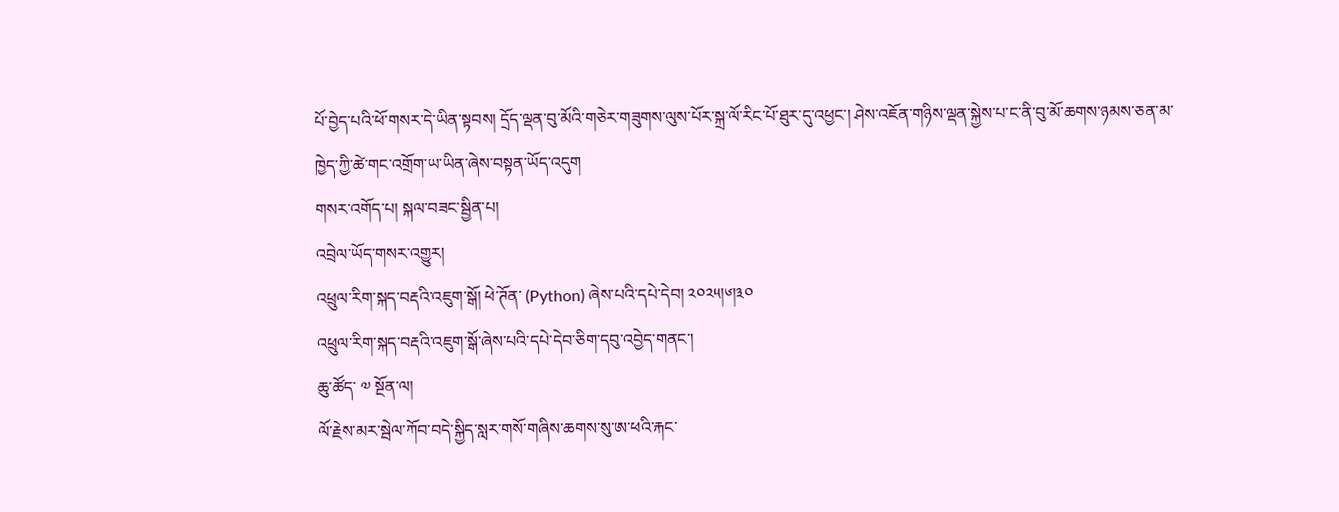པོ་བྱེད་པའི་ཕོ་གསར་དེ་ཡིན་སྟབས། དྲོད་ལྡན་བུ་མོའི་གཅེར་གཟུགས་ལུས་པོར་སྐྲ་ལོ་རིང་པོ་ཐུར་དུ་འཕྱང་། ཤེས་འཇོན་གཉིས་ལྡན་སྐྱེས་པ་ང་ནི་བུ་མོ་ཆགས་ཉམས་ཅན་མ་ཁྱེད་ཀྱི་ཚེ་གང་འགྲོག་ཡ་ཡིན་ཞེས་བསྟན་ཡོད་འདུག
གསར་འགོད་པ། སྐལ་བཟང་སྦྱིན་པ།
འབྲེལ་ཡོད་གསར་འགྱུར།
འཕྲུལ་རིག་སྐད་བརྡའི་འཇུག་སྒོ། ཕེ་ཊོན་ (Python) ཞེས་པའི་དཔེ་དེབ། ༢༠༢༥།༦།༣༠
འཕྲུལ་རིག་སྐད་བརྡའི་འཇུག་སྒོ་ཞེས་པའི་དཔེ་དེབ་ཅིག་དབུ་འབྱེད་གནང་།
ཆུ་ཚོད་ ༧ སྔོན་ལ།
ལོ་རྗེས་མར་སྦེལ་ཀོབ་བདེ་སྐྱིད་སླར་གསོ་གཞིས་ཆགས་སུ་ཨ་ཕའི་རྐང་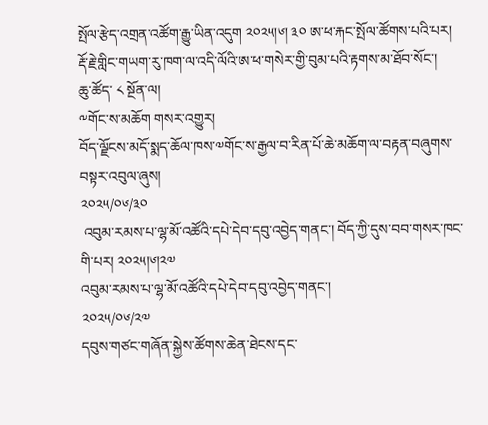སྤོལ་རྩེད་འགྲན་འཚོག་རྒྱུ་ཡིན་འདུག ༢༠༢༥།༦། ༣༠ ཨ་ཕ་རྐང་སྤོལ་ཚོགས་པའི་པར།
རྡོ་རྗེ་གླིང་གཡག་རུ་ཁག་ལ་འདི་ལོའི་ཨ་ཕ་གསེར་གྱི་བུམ་པའི་རྟགས་མ་ཐོབ་སོང་།
ཆུ་ཚོད་ ༨ སྔོན་ལ།
༸གོང་ས་མཆོག གསར་འགྱུར།
བོད་ལྗོངས་མདོ་སྨད་ཆོལ་ཁས་༧གོང་ས་རྒྱལ་བ་རིན་པོ་ཆེ་མཆོག་ལ་བརྟན་བཞུགས་བསྟར་འབུལ་ཞུས།
༢༠༢༥/༠༦/༣༠
 འབུམ་རམས་པ་ལྷ་མོ་འཚོའི་དཔེ་དེབ་དབུ་འབྱེད་གནང་། བོད་ཀྱི་དུས་བབ་གསར་ཁང་གི་པར། ༢༠༢༥།༦།༢༧
འབུམ་རམས་པ་ལྷ་མོ་འཚོའི་དཔེ་དེབ་དབུ་འབྱེད་གནང་།
༢༠༢༥/༠༦/༢༧
དབུས་གཙང་གཞོན་སྐྱེས་ཚོགས་ཆེན་ཐེངས་དང་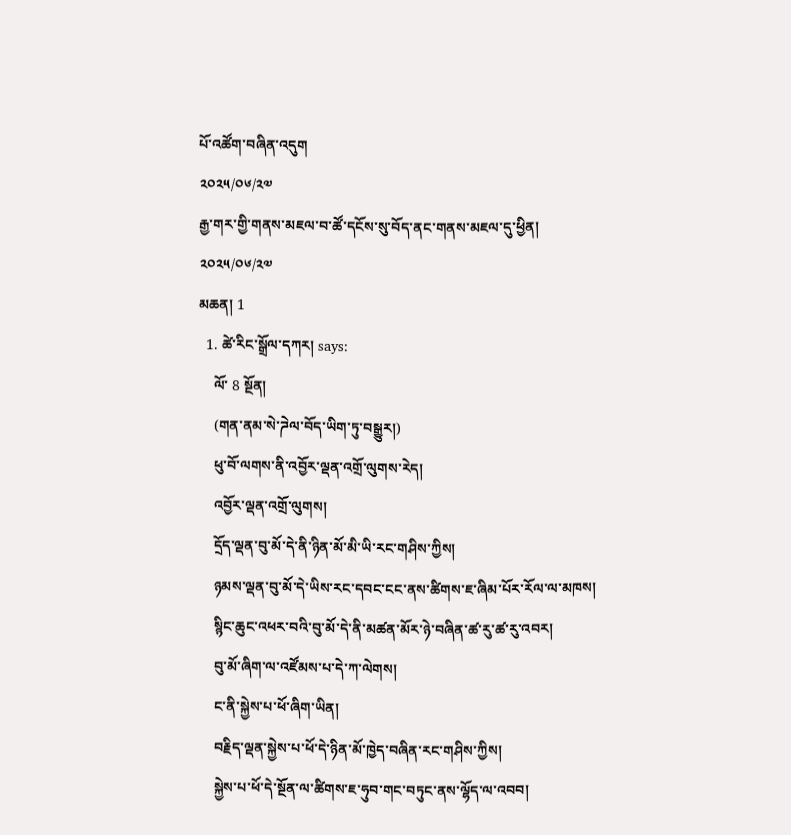པོ་འཚོག་བཞིན་འདུག
༢༠༢༥/༠༦/༢༧
རྒྱ་གར་གྱི་གནས་མཇལ་བ་ཚོ་དངོས་སུ་བོད་ནང་གནས་མཇལ་དུ་ཕྱིན།
༢༠༢༥/༠༦/༢༧
མཆན། 1
  1. ཚེ་རིང་སྒྲོལ་དཀར། says:
    ལོ་ 8 སྔོན།
    (གན་ནམ་སེ་ཌེལ་བོད་ཡིག་ཏུ་བསྒྱུར།)
    ཕུ་བོ་ལགས་ནི་འབྱོར་ལྡན་འགྲོ་ལུགས་རེད།
    འབྱོར་ལྡན་འགྲོ་ལུགས།
    དྲོད་ལྡན་བུ་མོ་དེ་ནི་ཉིན་མོ་མི་ཡི་རང་གཤིས་ཀྱིས།
    ཉམས་ལྡན་བུ་མོ་དེ་ཡིས་རང་དབང་ངང་ནས་ཚིགས་ཇ་ཞིམ་པོར་རོལ་ལ་མཁས།
    སྙིང་ཆུང་འཕར་བའི་བུ་མོ་དེ་ནི་མཚན་མོར་ཉེ་བཞིན་ཚ་རུ་ཚ་རུ་འབར།
    བུ་མོ་ཞིག་ལ་འཛོམས་པ་དེ་ཀ་ལེགས།
    ང་ནི་སྐྱེས་པ་ཕོ་ཞིག་ཡིན།
    བརྗིད་ལྡན་སྐྱེས་པ་ཕོ་དེ་ཉིན་མོ་ཁྱེད་བཞིན་རང་གཤིས་ཀྱིས།
    སྐྱེས་པ་ཕོ་དེ་སྔོན་ལ་ཚིགས་ཇ་ཧུབ་གང་བཏུང་ནས་ལྷོད་ལ་འབབ།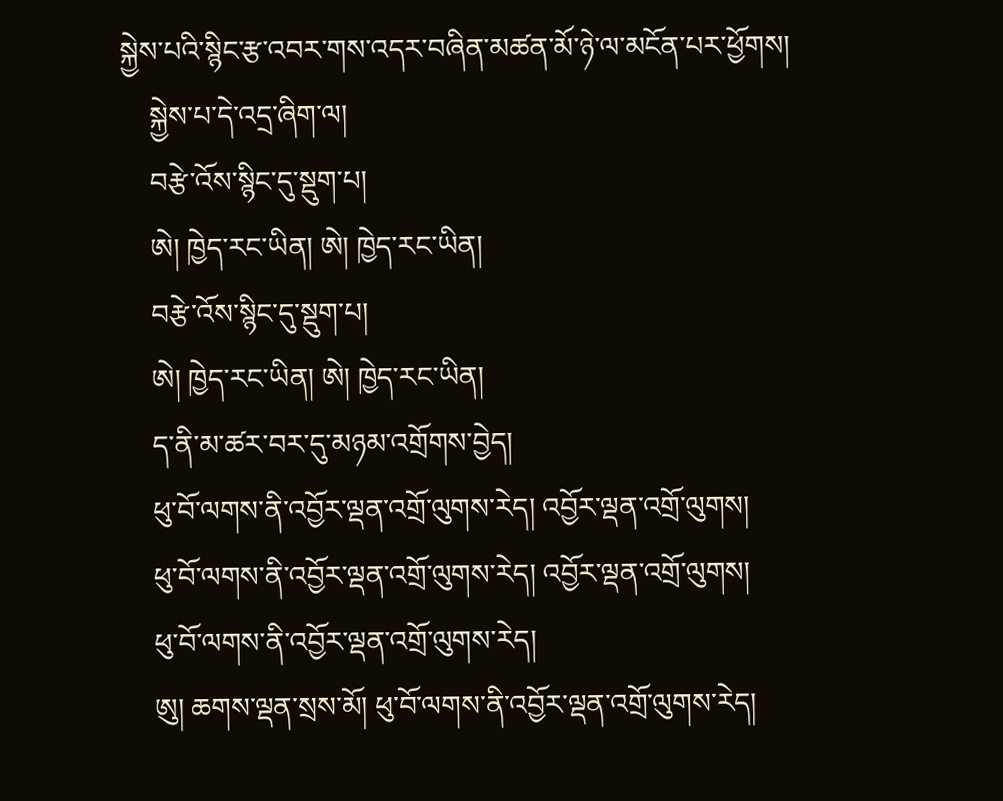སྐྱེས་པའི་སྙིང་རྩ་འབར་གས་འདར་བཞིན་མཚན་མོ་ཉེ་ལ་མངོན་པར་ཕྱོགས།
    སྐྱེས་པ་དེ་འདྲ་ཞིག་ལ།
    བརྩེ་འོས་སྙིང་དུ་སྡུག་པ།
    ཨེ། ཁྱེད་རང་ཡིན། ཨེ། ཁྱེད་རང་ཡིན།
    བརྩེ་འོས་སྙིང་དུ་སྡུག་པ།
    ཨེ། ཁྱེད་རང་ཡིན། ཨེ། ཁྱེད་རང་ཡིན།
    ད་ནི་མ་ཚར་བར་དུ་མཉམ་འགྲོགས་བྱེད།
    ཕུ་བོ་ལགས་ནི་འབྱོར་ལྡན་འགྲོ་ལུགས་རེད། འབྱོར་ལྡན་འགྲོ་ལུགས།
    ཕུ་བོ་ལགས་ནི་འབྱོར་ལྡན་འགྲོ་ལུགས་རེད། འབྱོར་ལྡན་འགྲོ་ལུགས།
    ཕུ་བོ་ལགས་ནི་འབྱོར་ལྡན་འགྲོ་ལུགས་རེད།
    ཨུ། ཆགས་ལྡན་སྲས་མོ། ཕུ་བོ་ལགས་ནི་འབྱོར་ལྡན་འགྲོ་ལུགས་རེད།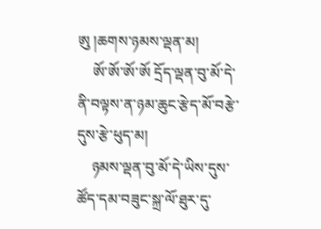ཨུ །ཆགས་ཉམས་ལྡན་མ།
    ཨོ་ཨོ་ཨོ་ཨོ དྲོད་ལྡན་བུ་མོ་དེ་ནི་བལྟས་ན་ཉམ་ཆུང་རྩེད་མོ་བརྩེ་དུས་རྩེ་ཕུད་མ།
    ཉམས་ལྡན་བུ་མོ་དེ་ཡིས་དུས་ཚོད་དམ་བཟུང་སྐྲ་ལོ་ཐུར་དུ་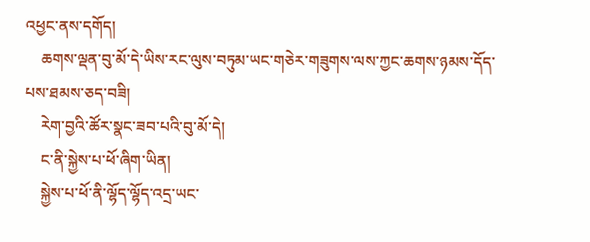འཕྱང་ནས་དགོད།
    ཆགས་ལྡན་བུ་མོ་དེ་ཡིས་རང་ལུས་བཏུམ་ཡང་གཅེར་གཟུགས་ལས་ཀྱང་ཆགས་ཉམས་དོད་པས་ཐམས་ཅད་བཟི།
    རེག་བྱའི་ཚོར་སྣང་ཟབ་པའི་བུ་མོ་དེ།
    ང་ནི་སྐྱེས་པ་ཕོ་ཞིག་ཡིན།
    སྐྱེས་པ་ཕོ་ནི་ལྷོད་ལྷོད་འདྲ་ཡང་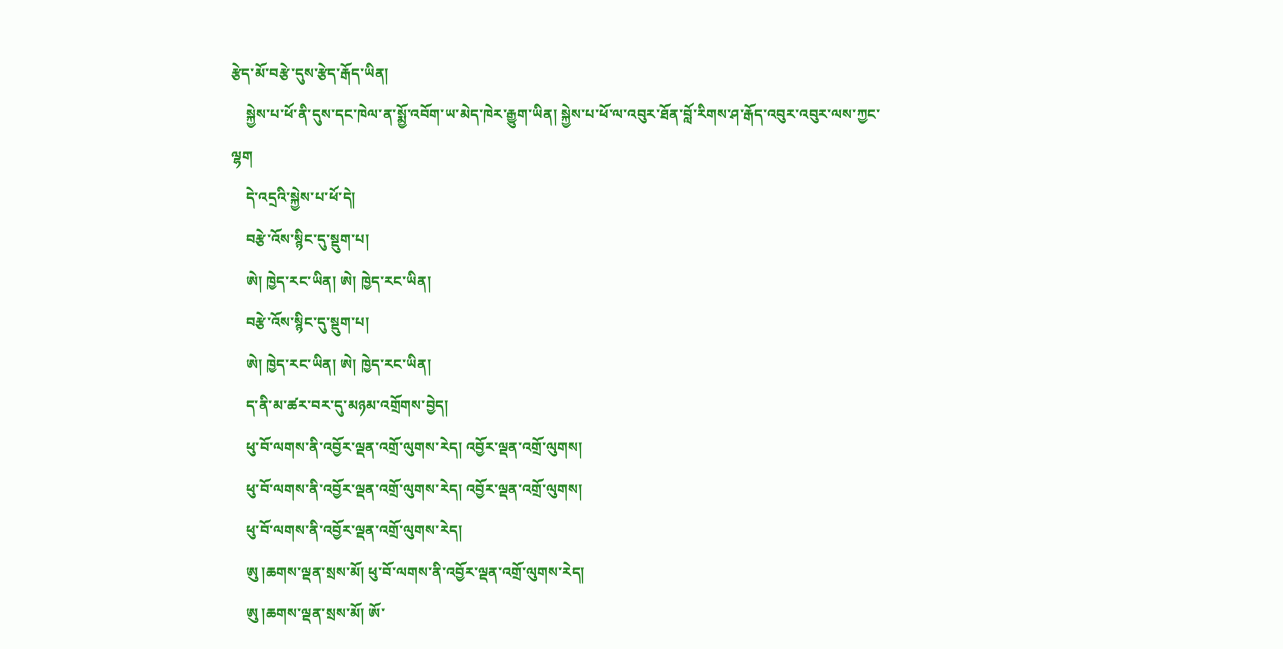རྩེད་མོ་བརྩེ་དུས་རྩེད་རྒོད་ཡིན།
    སྐྱེས་པ་ཕོ་ནི་དུས་དང་ཁེལ་ན་སྨྱོ་འབོག་ཡ་མེད་ཁེར་རྒྱུག་ཡིན། སྐྱེས་པ་ཕོ་ལ་འབུར་ཐོན་བློ་རིགས་ཤ་རྒོད་འབུར་འབུར་ལས་ཀྱང་ལྷག
    དེ་འདྲའི་སྐྱེས་པ་ཕོ་དེ།
    བརྩེ་འོས་སྙིང་དུ་སྡུག་པ།
    ཨེ། ཁྱེད་རང་ཡིན། ཨེ། ཁྱེད་རང་ཡིན།
    བརྩེ་འོས་སྙིང་དུ་སྡུག་པ།
    ཨེ། ཁྱེད་རང་ཡིན། ཨེ། ཁྱེད་རང་ཡིན།
    ད་ནི་མ་ཚར་བར་དུ་མཉམ་འགྲོགས་བྱེད།
    ཕུ་བོ་ལགས་ནི་འབྱོར་ལྡན་འགྲོ་ལུགས་རེད། འབྱོར་ལྡན་འགྲོ་ལུགས།
    ཕུ་བོ་ལགས་ནི་འབྱོར་ལྡན་འགྲོ་ལུགས་རེད། འབྱོར་ལྡན་འགྲོ་ལུགས།
    ཕུ་བོ་ལགས་ནི་འབྱོར་ལྡན་འགྲོ་ལུགས་རེད།
    ཨུ །ཆགས་ལྡན་སྲས་མོ། ཕུ་བོ་ལགས་ནི་འབྱོར་ལྡན་འགྲོ་ལུགས་རེད།
    ཨུ །ཆགས་ལྡན་སྲས་མོ། ཨོ་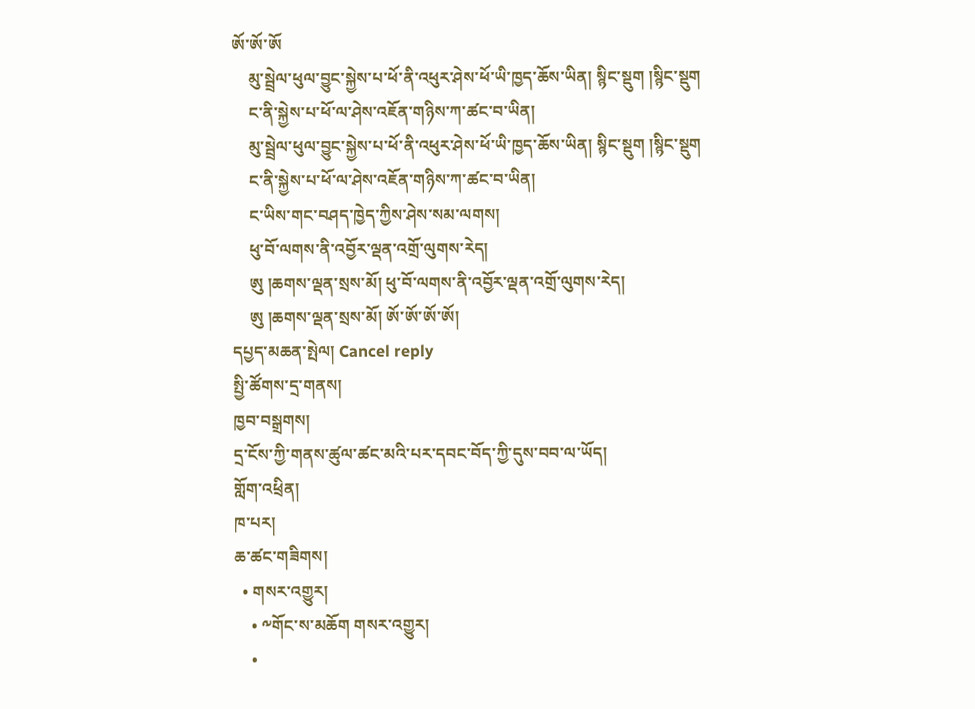ཨོ་ཨོ་ཨོ
    མུ་སྦྲེལ་ཕུལ་བྱུང་སྐྱེས་པ་ཕོ་ནི་འཕུར་ཤེས་ཕོ་ཡི་ཁྱད་ཆོས་ཡིན། སྙིང་སྡུག །སྙིང་སྡུག
    ང་ནི་སྐྱེས་པ་ཕོ་ལ་ཤེས་འཇོན་གཉིས་ཀ་ཚང་བ་ཡིན།
    མུ་སྦྲེལ་ཕུལ་བྱུང་སྐྱེས་པ་ཕོ་ནི་འཕུར་ཤེས་ཕོ་ཡི་ཁྱད་ཆོས་ཡིན། སྙིང་སྡུག །སྙིང་སྡུག
    ང་ནི་སྐྱེས་པ་ཕོ་ལ་ཤེས་འཇོན་གཉིས་ཀ་ཚང་བ་ཡིན།
    ང་ཡིས་གང་བཤད་ཁྱེད་ཀྱིས་ཤེས་སམ་ལགས།
    ཕུ་བོ་ལགས་ནི་འབྱོར་ལྡན་འགྲོ་ལུགས་རེད།
    ཨུ །ཆགས་ལྡན་སྲས་མོ། ཕུ་བོ་ལགས་ནི་འབྱོར་ལྡན་འགྲོ་ལུགས་རེད།
    ཨུ །ཆགས་ལྡན་སྲས་མོ། ཨོ་ཨོ་ཨོ་ཨོ།
དཔྱད་མཆན་སྤེལ། Cancel reply
སྤྱི་ཚོགས་དྲ་གནས།
ཁྱབ་བསྒྲགས།
དྲ་ངོས་ཀྱི་གནས་ཚུལ་ཚང་མའི་པར་དབང་བོད་ཀྱི་དུས་བབ་ལ་ཡོད།
གློག་འཕྲིན།
ཁ་པར།
ཆ་ཚང་གཟིགས།
  • གསར་འགྱུར།
    • ༸གོང་ས་མཆོག གསར་འགྱུར།
    •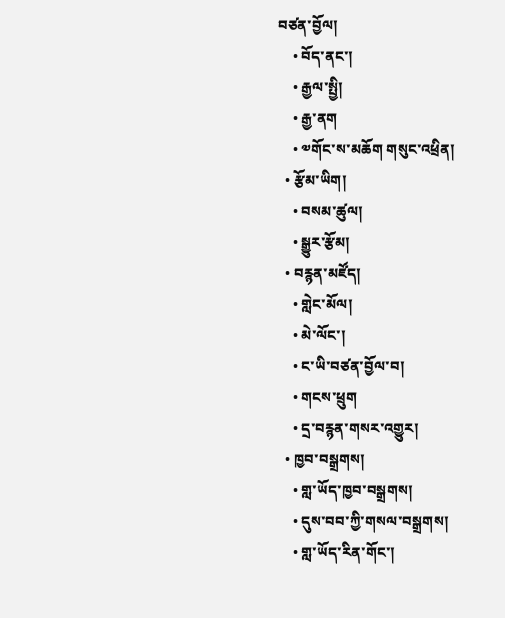བཙན་བྱོལ།
    • བོད་ནང་།
    • རྒྱལ་སྤྱི།
    • རྒྱ་ནག
    • ༧གོང་ས་མཆོག གསུང་འཕྲིན།
  • རྩོམ་ཡིག།
    • བསམ་ཚུལ།
    • སྒྱུར་རྩོམ།
  • བརྙན་མཛོད།
    • གླེང་མོལ།
    • མེ་ལོང་།
    • ང་ཡི་བཙན་བྱོལ་བ།
    • གངས་ཕྲུག
    • དྲ་བརྙན་གསར་འགྱུར།
  • ཁྱབ་བསྒྲགས།
    • གླ་ཡོད་ཁྱབ་བསྒྲགས།
    • དུས་བབ་ཀྱི་གསལ་བསྒྲགས།
    • གླ་ཡོད་རིན་གོང་།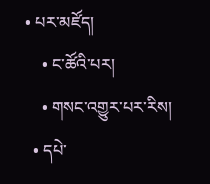• པར་མཛོད།
    • ང་ཚོའི་པར།
    • གསང་འགྱུར་པར་རིས།
  • དཔེ་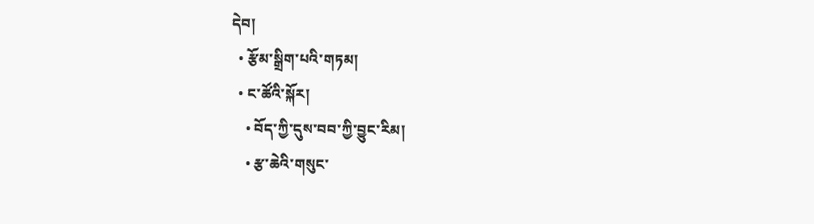དེབ།
  • རྩོམ་སྒྲིག་པའི་གཏམ།
  • ང་ཚོའི་སྐོར།
    • བོད་ཀྱི་དུས་བབ་ཀྱི་བྱུང་རིམ།
    • རྩ་ཆེའི་གསུང་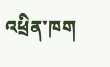འཕྲིན་ཁག